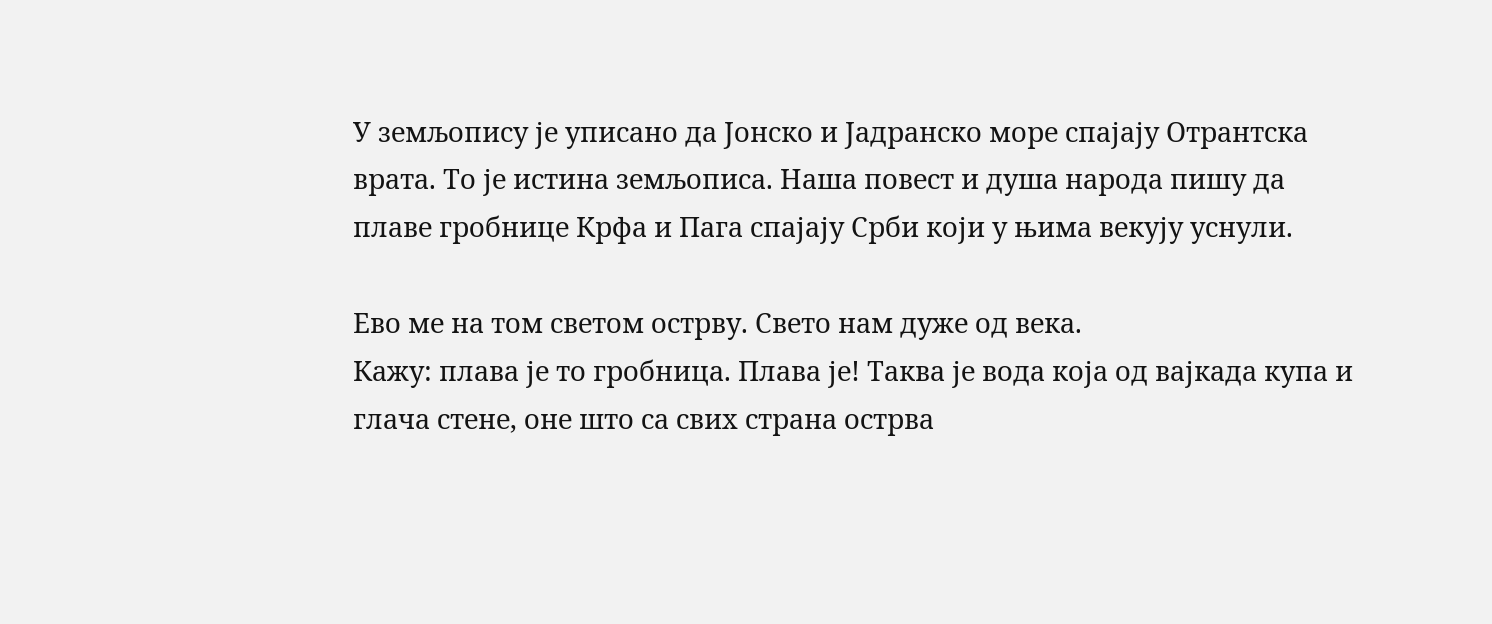У земљопису је уписано да Јонско и Јадранско море спајају Отрантска врата. То је истина земљописа. Наша повест и душа народа пишу да плаве гробнице Крфа и Пага спајају Срби који у њима векују уснули.

Ево ме на том светом острву. Свето нам дуже од века.
Кажу: плава је то гробница. Плава је! Таква је вода која од вајкада купа и глача стене, оне што са свих страна острва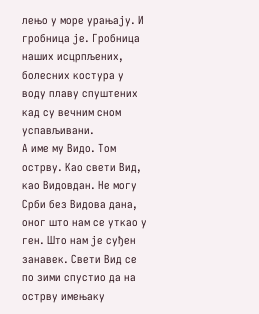лењо у море урањају. И гробница је. Гробница наших исцрпљених, болесних костура у воду плаву спуштених кад су вечним сном успављивани.
А име му Видо. Том острву. Као свети Вид, као Видовдан. Не могу Срби без Видова дана, оног што нам се уткао у ген. Што нам је суђен занавек. Свети Вид се по зими спустио да на острву имењаку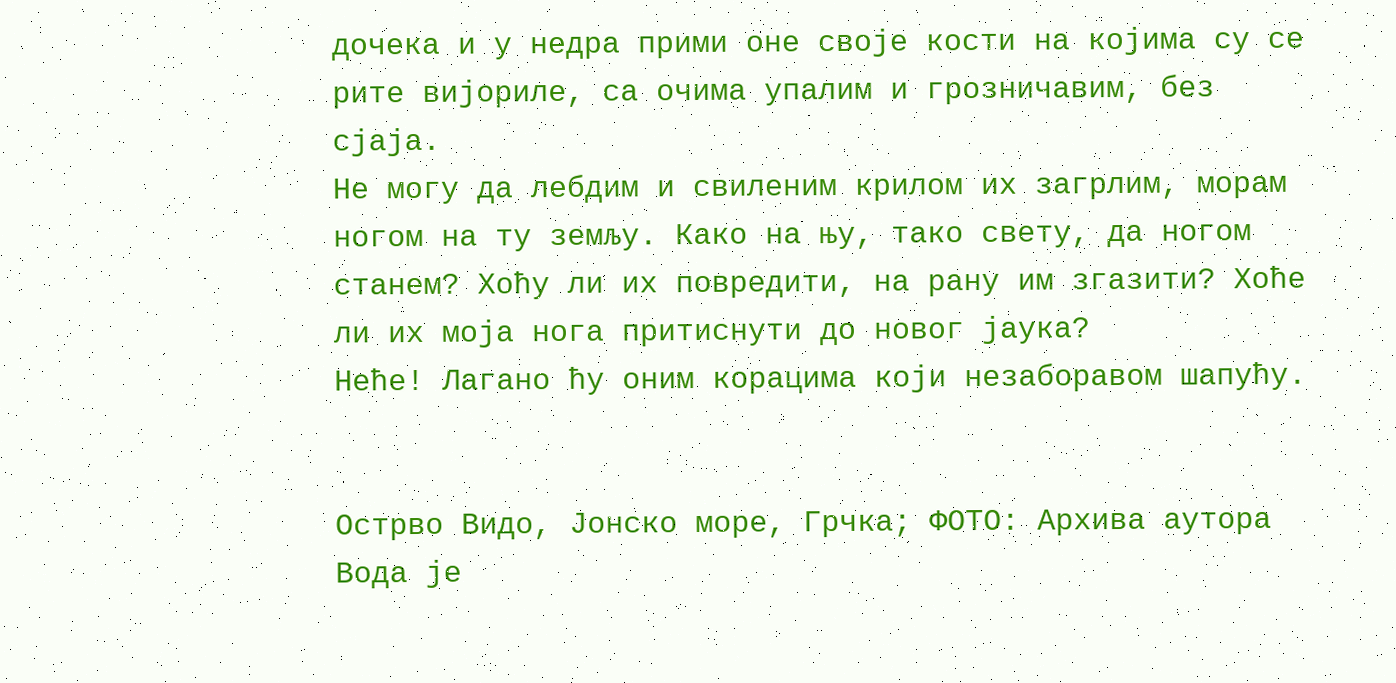дочека и у недра прими оне своје кости на којима су се рите вијориле, са очима упалим и грозничавим, без сјаја.
Не могу да лебдим и свиленим крилом их загрлим, морам ногом на ту земљу. Како на њу, тако свету, да ногом станем? Хоћу ли их повредити, на рану им згазити? Хоће ли их моја нога притиснути до новог јаука?
Неће! Лагано ћу оним корацима који незаборавом шапућу.


Острво Видо, Јонско море, Грчка; ФОТО: Архива аутора
Вода је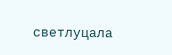светлуцала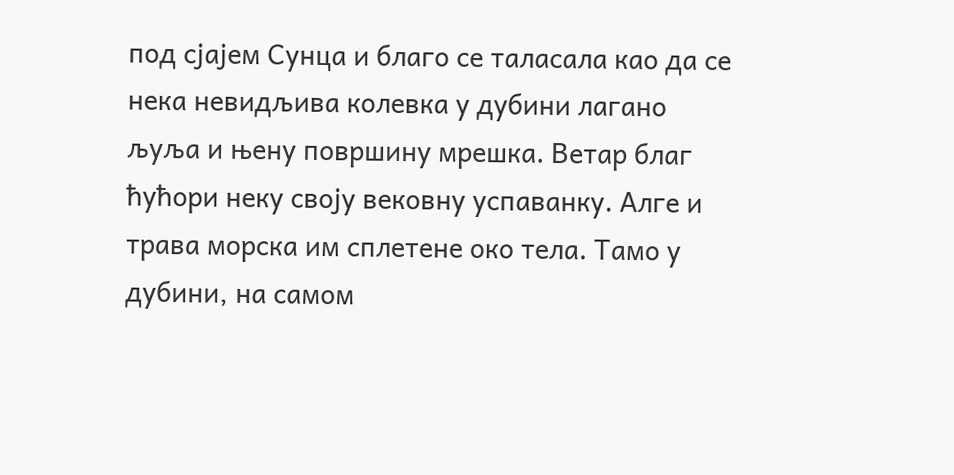под сјајем Сунца и благо се таласала као да се нека невидљива колевка у дубини лагано љуља и њену површину мрешка. Ветар благ ћућори неку своју вековну успаванку. Алге и трава морска им сплетене око тела. Тамо у дубини, на самом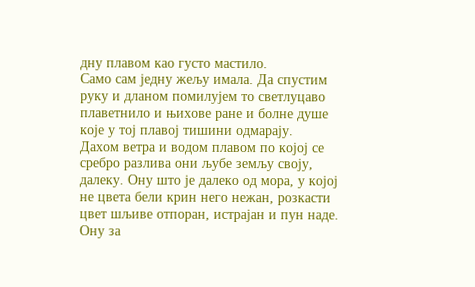дну плавом као густо мастило.
Само сам једну жељу имала. Да спустим руку и дланом помилујем то светлуцаво плаветнило и њихове ране и болне душе које у тој плавој тишини одмарају.
Дахом ветра и водом плавом по којој се сребро разлива они љубе земљу своју, далеку. Ону што је далеко од мора, у којој не цвета бели крин него нежан, розкасти цвет шљиве отпоран, истрајан и пун наде. Ону за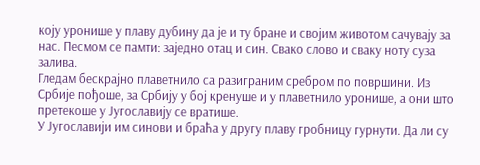коју уронише у плаву дубину да је и ту бране и својим животом сачувају за нас. Песмом се памти: заједно отац и син. Свако слово и сваку ноту суза залива.
Гледам бескрајно плаветнило са разиграним сребром по површини. Из Србије пођоше, за Србију у бој кренуше и у плаветнило уронише, а они што претекоше у Југославију се вратише.
У Југославији им синови и браћа у другу плаву гробницу гурнути. Да ли су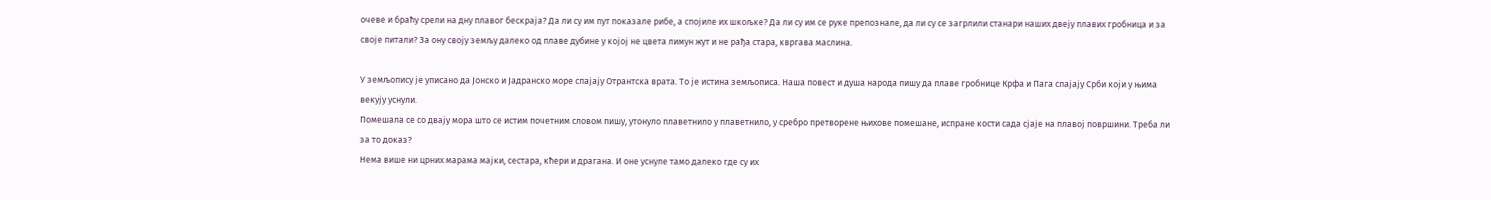очеве и браћу срели на дну плавог бескраја? Да ли су им пут показале рибе, а спојиле их шкољке? Да ли су им се руке препознале, да ли су се загрлили станари наших двеју плавих гробница и за своје питали? За ону своју земљу далеко од плаве дубине у којој не цвета лимун жут и не рађа стара, квргава маслина.

У земљопису је уписано да Јонско и Јадранско море спајају Отрантска врата. То је истина земљописа. Наша повест и душа народа пишу да плаве гробнице Крфа и Пага спајају Срби који у њима векују уснули.
Помешала се со двају мора што се истим почетним словом пишу, утонуло плаветнило у плаветнило, у сребро претворене њихове помешане, испране кости сада сјаје на плавој површини. Треба ли за то доказ?
Нема више ни црних марама мајки, сестара, кћери и драгана. И оне уснуле тамо далеко где су их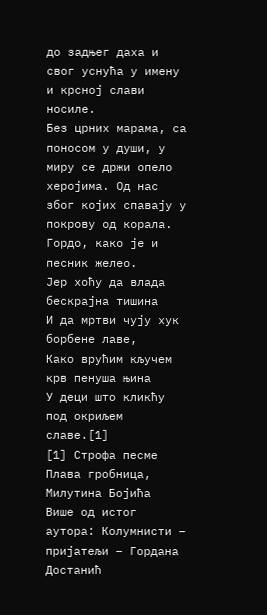до задњег даха и свог уснућа у имену и крсној слави носиле.
Без црних марама, са поносом у души, у миру се држи опело херојима. Од нас због којих спавају у покрову од корала. Гордо, како је и песник желео.
Јер хоћу да влада бескрајна тишина
И да мртви чују хук борбене лаве,
Како врућим кључем крв пенуша њина
У деци што кликћу под окриљем славе.[1]
[1] Строфа песме Плава гробница, Милутина Бојића
Више од истог аутора: Колумнисти – пријатељи – Гордана Достанић